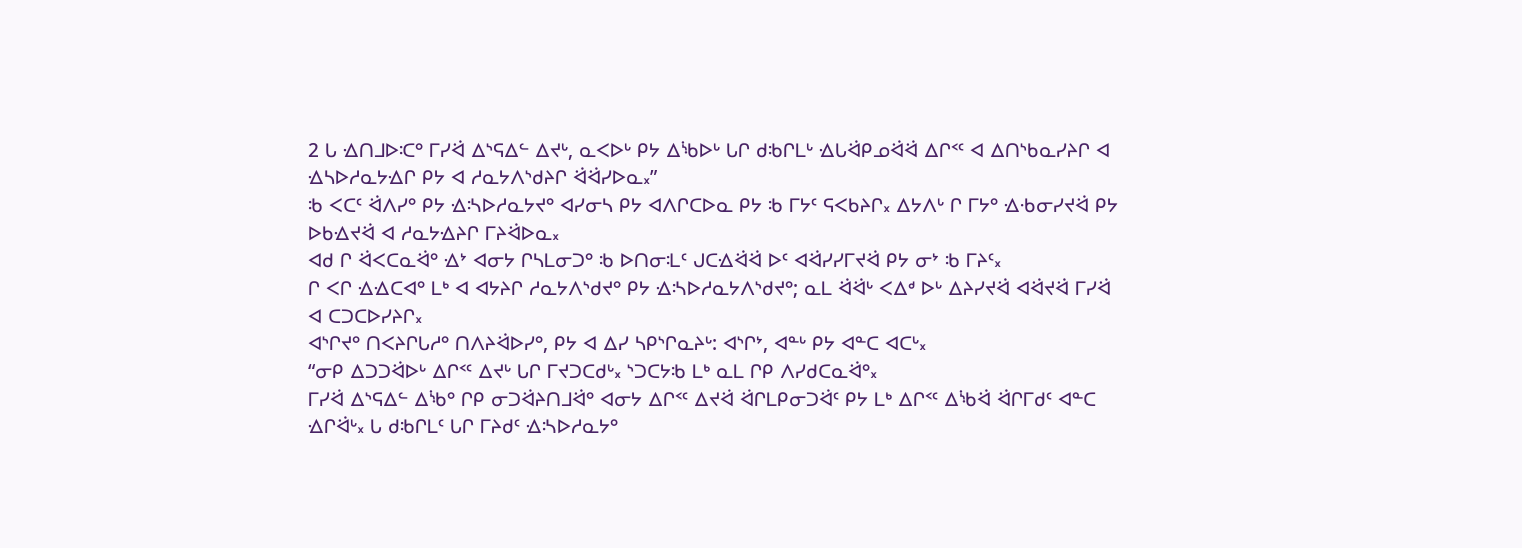2 ᒐ ᐎᑎᒧᐅᑥᐤ ᒥᓯᐛ ᐃᔅᕋᐃᓪ ᐃᔪᒡ, ᓇᐸᐅᒡ ᑭᔭ ᐃᔎᐅᒡ ᒐᒋ ᑯᒂᒋᒪᒡ ᐎᒐᐛᑭᓄᐛᐛ ᐃᒋᑉᑦ ᐊ ᐃᑎᔅᑲᓇᓯᔨᒋ ᐊ ᐎᓴᐅᓱᓇᔭᐎᒋ ᑭᔭ ᐊ ᓱᓇᔭᐱᔅᑯᔨᒋ ᐛᐛᓯᐅᓇ᙮”
ᒂ ᐸᑕᑦ ᐛᐱᓯᐤ ᑭᔭ ᐎᔄᐅᓱᓇᔭᔪᐤ ᐊᓯᓂᓴ ᑭᔭ ᐊᐱᒋᑕᐅᓇ ᑭᔭ ᒂ ᒥᔭᑦ ᕋᐸᑲᔨᒋ᙮ ᐃᔭᐱᒡ ᒋ ᒥᔭᐤ ᐎᐧᑲᓂᓯᔪᐛ ᑭᔭ ᐅᑲᐎᔪᐛ ᐊ ᓱᓇᔭᐎᔨᒋ ᒥᔨᐛᐅᓇ᙮
ᐊᑯ ᒋ ᐛᐸᑕᓇᐛᐤ ᐎᔾ ᐊᓂᔭ ᒋᓴᒪᓂᑐᐤ ᒂ ᐅᑎᓂᒺᑦ ᒍᑕᐎᐛᐛ ᐅᑦ ᐊᐛᓯᓯᒥᔪᐛ ᑭᔭ ᓂᔾ ᒂ ᒥᔨᑦ᙮
ᒋ ᐸᒋ ᐎᐎᑕᐊᐤ ᒪᒃ ᐊ ᐊᔭᔨᒋ ᓱᓇᔭᐱᔅᑯᔪᐤ ᑭᔭ ᐎᔄᐅᓱᓇᔭᐱᔅᑯᔪᐤ; ᓇᒪ ᐛᐛᒡ ᐸᐃᒄ ᐅᒡ ᐃᔨᓯᔪᐛ ᐊᐛᔪᐛ ᒥᓯᐛ ᐊ ᑕᑐᑕᐅᓯᔨᒋ᙮
ᐊᔅᒋᔪᐤ ᑎᐸᔨᒋᒐᓱᐤ ᑎᐱᔨᐛᐅᓯᐤ, ᑭᔭ ᐊ ᐃᓯ ᓴᑭᔅᒋᓇᔨᒡ: ᐊᔅᒋᔾ, ᐊᓐᒡ ᑭᔭ ᐊᓐᑕ ᐊᑕᒡ᙮
“ᓂᑭ ᐃᑐᑐᐛᐅᒡ ᐃᒋᑉᑦ ᐃᔪᒡ ᒐᒋ ᒥᔪᑐᑕᑯᒡ᙮ ᔅᑐᑕᔭᒂ ᒪᒃ ᓇᒪ ᒋᑭ ᐱᓯᑯᑕᓇᐛᐤ᙮
ᒥᓯᐛ ᐃᔅᕋᐃᓪ ᐃᔎᐤ ᒋᑭ ᓂᑐᐛᔨᑎᒧᐛᐤ ᐊᓂᔭ ᐃᒋᑉᑦ ᐃᔪᐛ ᐛᒋᒪᑭᓂᑐᐛᑦ ᑭᔭ ᒪᒃ ᐃᒋᑉᑦ ᐃᔎᐛ ᐛᒋᒥᑯᑦ ᐊᓐᑕ ᐎᒋᐛᒡ᙮ ᒐ ᑯᒂᒋᒪᑦ ᒐᒋ ᒥᔨᑯᑦ ᐎᔄᐅᓱᓇᔭᐤ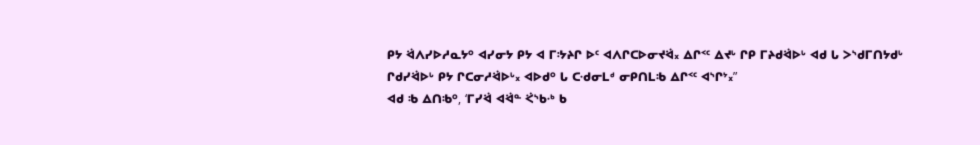ᑭᔭ ᐛᐱᓯᐅᓱᓇᔭᐤ ᐊᓯᓂᔭ ᑭᔭ ᐊ ᒥᔽᔨᒋ ᐅᑦ ᐊᐱᒋᑕᐅᓂᔪᐛ᙮ ᐃᒋᑉᑦ ᐃᔪᒡ ᒋᑭ ᒥᔨᑯᐛᐅᒡ ᐊᑯ ᒐ ᐳᔅᑯᒥᑎᔭᑯᒡ ᒋᑯᓯᐛᐅᒡ ᑭᔭ ᒋᑕᓂᓱᐛᐅᒡ᙮ ᐊᐅᑯᐤ ᒐ ᑕᐧᑯᓂᒪᒄ ᓂᑭᑎᒪᒂ ᐃᒋᑉᑦ ᐊᔅᒋᔾ᙮”
ᐊᑯ ᒂ ᐃᑎᒂᐤ, ‘ᒥᓯᐛ ᐊᐛᓐ ᑈᔅᑲᐧᒃ ᑲ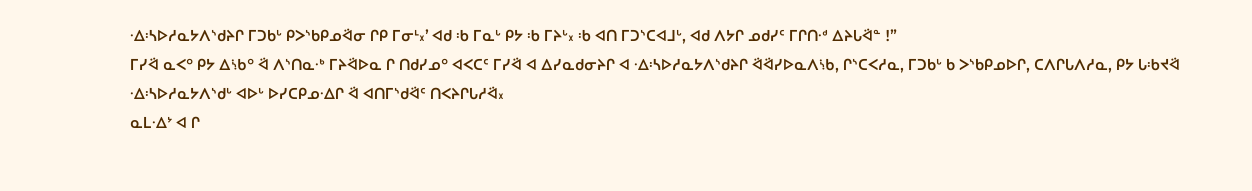ᐎᔄᐅᓱᓇᔭᐱᔅᑯᔨᒋ ᒥᑐᑲᒡ ᑭᐳᔅᑲᑭᓄᐛᓂ ᒋᑭ ᒥᓂᒻ᙮’ ᐊᑯ ᒂ ᒥᓇᒡ ᑭᔭ ᒂ ᒥᔨᒡ᙮ ᒂ ᐊᑎ ᒥᑐᔅᑕᐊᒧᒡ, ᐊᑯ ᐱᔭᒋ ᓄᑯᓯᑦ ᒥᒋᑎᐧᒄ ᐃᔨᒐᐛᓐ !”
ᒥᓯᐛ ᓇᐸᐤ ᑭᔭ ᐃᔎᐤ ᐛ ᐱᔅᑎᓇᐧᒃ ᒥᔨᐛᐅᓇ ᒋ ᑎᑯᓯᓄᐤ ᐊᐸᑕᑦ ᒥᓯᐛ ᐊ ᐃᓯᓇᑯᓂᔨᒋ ᐊ ᐎᔄᐅᓱᓇᔭᐱᔅᑯᔨᒋ ᐛᐛᓯᐅᓇᐱᔎ, ᒋᔅᑕᐸᓱᓇ, ᒥᑐᑲᒡ ᑲ ᐳᔅᑲᑭᓄᐅᒋ, ᑕᐱᒋᒐᐱᓱᓇ, ᑭᔭ ᒐᒂᔪᐛ ᐎᔄᐅᓱᓇᔭᐱᔅᑯᒡ ᐊᐅᒡ ᐅᓯᑕᑭᓄᐎᒋ ᐛ ᐊᑎᒥᔅᑯᐛᑦ ᑎᐸᔨᒋᒐᓱᐛ᙮
ᓇᒪᐎᔾ ᐊ ᒋ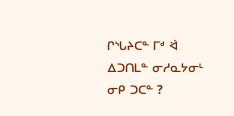ᒋᔅᒐᔨᑕᓐ ᒥᒄ ᐛ ᐃᑐᑎᒪᓐ ᓂᓱᓇᔭᓂᒻ ᓂᑭ ᑐᑕᓐ ?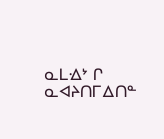ᓇᒪᐎᔾ ᒋ ᓇᐊᔨᑎᒥᐃᑎᓐ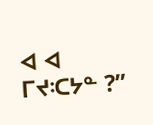ᐊ ᐊ ᒥᔪᑥᔭᓐ ?”